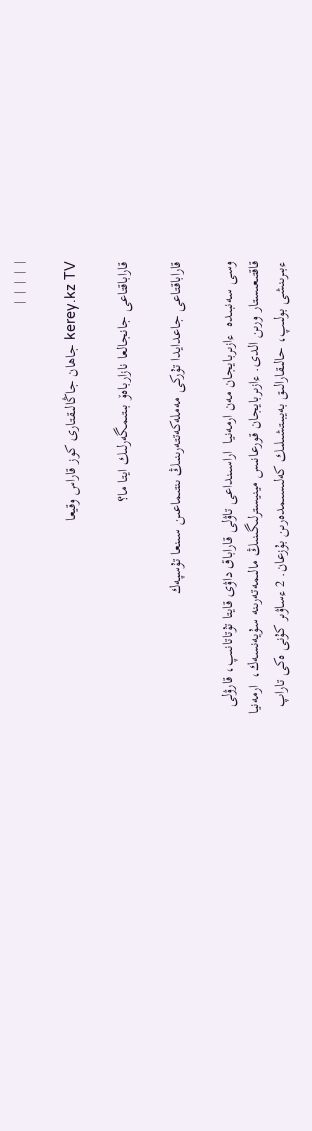|  |  |  |  |

kerey.kz TV جاھان جاڭالىقتارى كوز قاراس وقيعا

قاراباقتاعى جانجالعا نازارباەۆ بىتىمگەرلىك ايتا ما؟

قاراباقتاعى جاعدايدا تۇركى مەملەكەتتەرىنىڭ ىنتىماعىن سىنعا تۇسپەك

وسى سەنبىدە  ءازىربايجان مەن ارمەنيا  اراسىنداعى تاۋلى قاراباق داۋى قايتا تۇتاتانىپ، قارۋلى قاقتىعىستار ورىن الدى. ءازىربايجان قورعانىس مينيسترلىگىنىڭ مالىمەتەرىنە سۇيەنسەك،  ارمەنيا ءبىرىنشى بولىپ، حالىقارالىق بەيبىتشىلىك كەلىسىمدەرىن بۇزعان. 2 ءساۋىر كۇنى ەكى تاراپ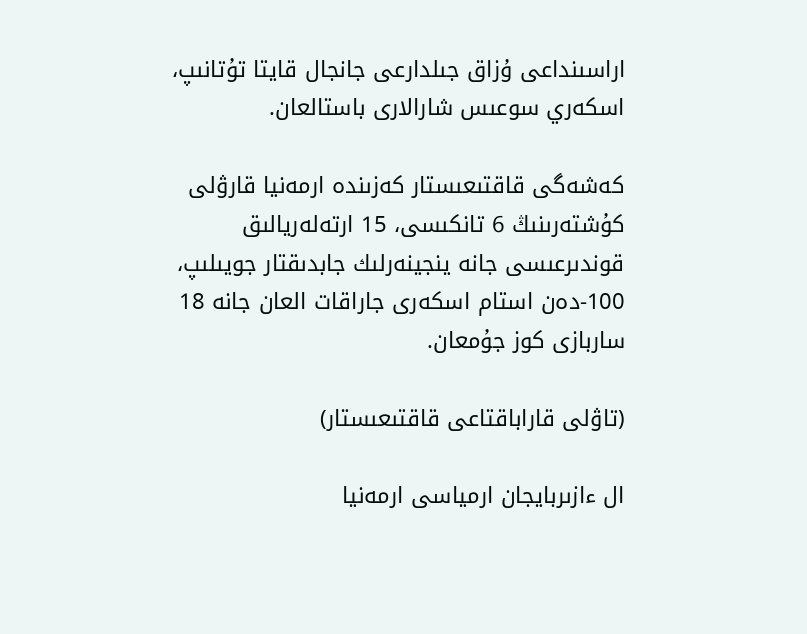اراسىنداعى ۇزاق جىلدارعى جانجال قايتا تۇتانىپ، اسكەري سوعىس شارالارى باستالعان.

كەشەگى قاقتىعىستار كەزىندە ارمەنيا قارۋلى كۇشتەرىنىڭ 6 تانكىسى، 15 ارتەلەريالىق قوندىرعىسى جانە ينجينەرلىك جابدىقتار جويىلىپ، 100-دەن استام اسكەرى جاراقات العان جانە 18 ساربازى كوز جۇمعان.

(تاۋلى قاراباقتاعى قاقتىعىستار)

ال ءازىربايجان ارمياسى ارمەنيا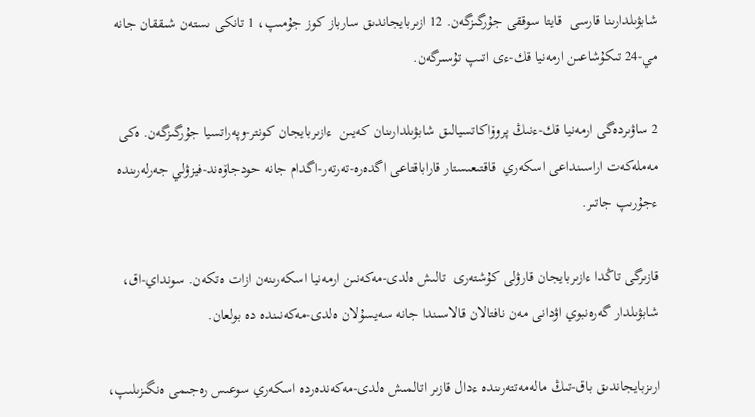شابۋىلدارىنا قارسى  قايتا سوققى جۇرگىزگەن. 12 ازىربايجاندىق سارباز كوز جۇمىپ، 1 تانكى ىستەن شىققان جانە مي-24 تىكۇشاعىن ارمەنيا قك-ءى اتىپ تۇسىرگەن.

2 ساۋىردەگى ارمەنيا قك-ءنىڭ پروۆاكاتسيالىق شابۋىلدارىنان كەيىن  ءازىربايجان كونتر-وپەراتسيا جۇرگىزگەن. ەكى مەملەكەت اراسىنداعى اسكەري  قاقتىعىستار قاراباقتاعى اگدەرە-تەرتەر-اگدام جانە حودجاۆەند-فيزۋلي جەرلەرىندە ءجۇرىپ جاتىر.

قازىرگى تاڭدا ءازىربايجان قارۋلى كۇشتەرى  تالىش ەلدى-مەكەنىن ارمەنيا اسكەرىنەن ازات ەتكەن. سونداي-اق، شابۋىلدار گەرەنبوي اۋدانى مەن نافتالان قالاسىندا جانە سەيسۇلان ەلدى-مەكەنىندە دە بولعان.

ارىزبايجاندىق باق-تىڭ مالەمەتتەرىندە ءدال قازىر اتالمىش ەلدى-مەكەندەردە اسكەري سوعىس رەجىمى ەنگىزىلىپ،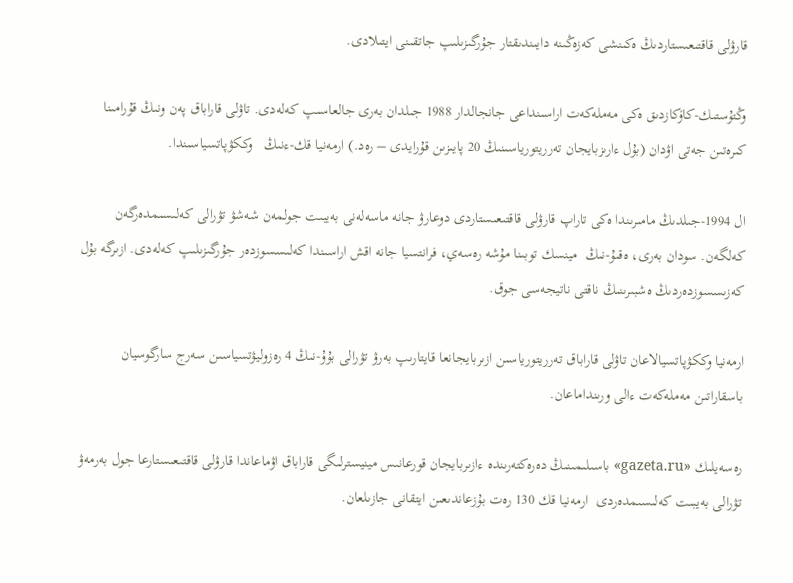قارۋلى قاقتىعىستاردىڭ ەكىنشى كەزەڭىنە دايىندىقتار جۇرگىزىلىپ جاتقىنى ايتىلادى.

وڭتۇستىك-كاۆكازدىق ەكى مەملەكەت اراسىنداعى جانجالدار 1988 جىلدان بەرى جالعاسىپ كەلەدى. تاۋلى قاراباق پەن ونىڭ قۇرامىنا كىرەتىن جەتى اۋدان (بۇل ءارىزبايجان تەرريتورياسىنىڭ 20 پايىزىن قۇرايدى – رەد.) ارمەنيا قك-ءنىڭ   وككۋپاتسياسىندا.

ال 1994-جىلدىڭ مامىرىندا ەكى تاراپ قارۋلى قاقتىعىستاردى دوعارۋ جانە ماسەلەنى بەيبىت جولمەن شەشۋ تۋرالى كەلىسىمدەرگەن كەلگەن. سودان بەرى، ەقىۇ-نىڭ  مينسك توبىنا مۇشە رەسەي، فرانتسيا جانە اقش اراسىندا كەلىسسوزدەر جۇرگىزىلىپ كەلەدى. ازىرگە بۇل كەزىسسوزدەردىڭ ەشبىرىنىڭ ناقتى ناتيجەسى جوق.

ارمەنيا وككۋپاتسيالاعان تاۋلى قاراباق تەرريتورياسىن ازىربايجانعا قايتارىپ بەرۋ تۋرالى بۇۇ-نىڭ 4 رەزوليۋتسياسىن سەرج سارگوسيان باسقاراتىن مەملەكەت ءالى ورىنداماعان.

رەسەيلىك «gazeta.ru» باسىلىمىنىڭ دەرەكتەرىندە ءازىربايجان قورعانىس مينيسترلىگى قاراباق اۋماعاندا قارۋلى قاقتىعىستارعا جول بەرمەۋ تۋرالى بەيبىت كەلىسىمدەردى  ارمەنيا قك 130 رەت بۇزعاندىعىن ايتقانى جازىلعان.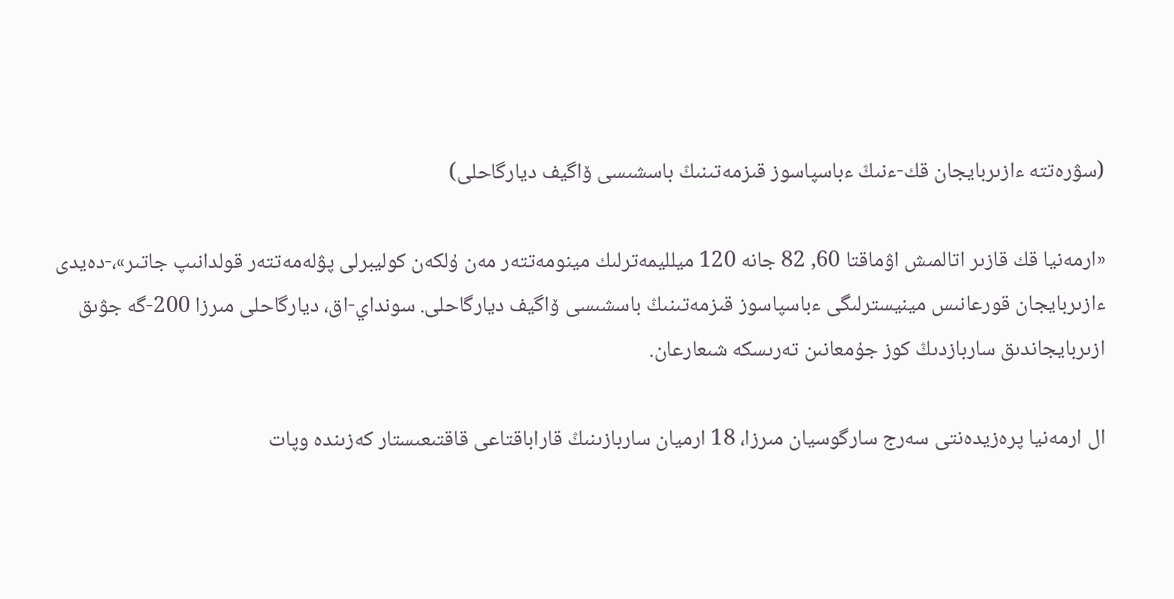(سۋرەتتە ءازىربايجان قك-ءنىڭ ءباسپاسوز قىزمەتىنىڭ باسشىسى ۆاگيف ديارگاحلى)

«ارمەنيا قك قازىر اتالمىش اۋماقتا 60, 82 جانە 120 ميلليمەترلىك مينومەتتەر مەن ۇلكەن كوليبرلى پۋلەمەتتەر قولدانىپ جاتىر»،-دەيدى ءازىربايجان قورعانىس مينيسترلىگى ءباسپاسوز قىزمەتىنىڭ باسشىسى ۆاگيف ديارگاحلى. سونداي-اق، ديارگاحلى مىرزا 200-گە جۋىق ازىربايجاندىق ساربازدىڭ كوز جۇمعانىن تەرىسكە شىعارعان.

ال ارمەنيا پرەزيدەنتى سەرج سارگوسيان مىرزا، 18 ارميان ساربازىنىڭ قاراباقتاعى قاقتىعىستار كەزىندە وپات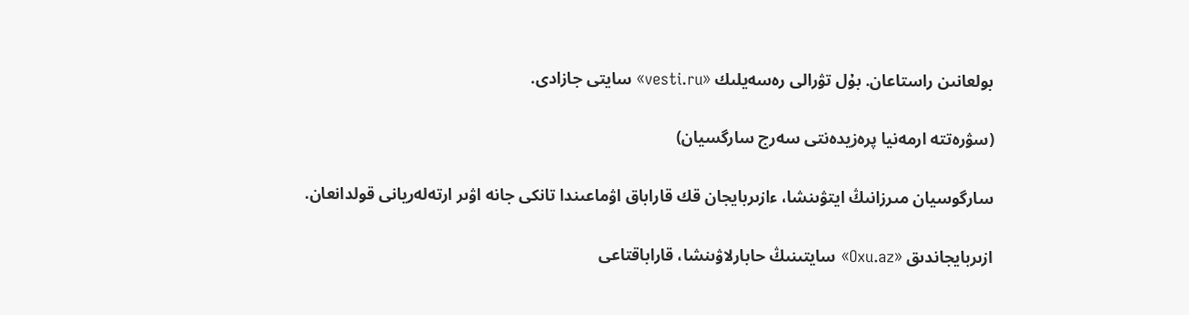بولعانىن راستاعان. بۇل تۋرالى رەسەيلىك «vesti.ru» سايتى جازادى.

(سۋرەتتە ارمەنيا پرەزيدەنتى سەرج سارگسيان)

سارگوسيان مىرزانىڭ ايتۋىنشا، ءازىربايجان قك قاراباق اۋماعىندا تانكى جانە اۋىر ارتەلەريانى قولدانعان.

ازىربايجاندىق «Oxu.az» سايتىنىڭ حابارلاۋىنشا، قاراباقتاعى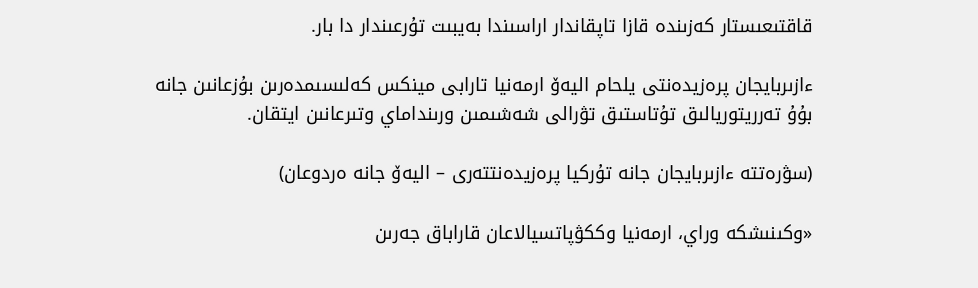قاقتىعىستار كەزىندە قازا تاپقاندار اراسىندا بەيبىت تۇرعىندار دا بار.

ءازىربايجان پرەزيدەنتى يلحام اليەۆ ارمەنيا تارابى مينكس كەلىسىمدەرىن بۇزعانىن جانە بۇۇ تەرريتوريالىق تۇتاستىق تۋرالى شەشىمىن ورىنداماي وتىرعانىن ايتقان.

(سۋرەتتە ءازىربايجان جانە تۇركيا پرەزيدەنتتەرى – اليەۆ جانە ەردوعان)

«وكىنىشكە وراي، ارمەنيا وككۋپاتسيالاعان قاراباق جەرىن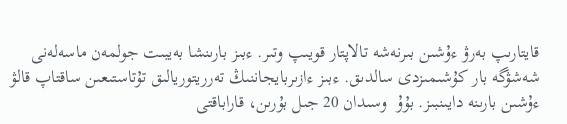قايتارىپ بەرۋ ءۇشىن بىرنەشە تالاپتار قويىپ وتىر. ءبىز بارىنشا بەيبىت جولمەن ماسەلەنى شەشۋگە بار كۇشىمىزدى سالدىق. ءبىز ءازىربايجاننىڭ تەرريتوريالىق تۇتاستىعىن ساقتاپ قالۋ ءۇشىن بارىنە دايىنبىز. بۇۇ  وسىدان 20 جىل بۇرىن، قاراباقتى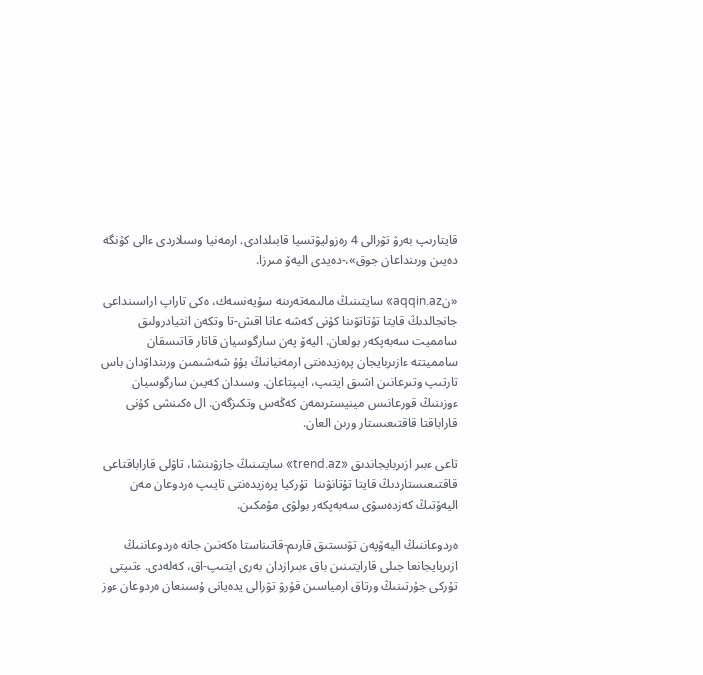قايتارىپ بەرۋ تۋرالى 4 رەزوليۋتسيا قابىلدادى. ارمەنيا وسىلاردى ءالى كۇنگە دەيىن ورىنداعان جوق»،-دەيدى اليەۆ مىرزا.

«نaqqin.az» سايتىنىڭ مالىمەتەرىنە سۇيەنسەك، ەكى تاراپ اراسىنداعى جانجالدىڭ قايتا تۇتاتۋىنا كۇنى كەشە عانا اقش-تا وتكەن انتيادرولىق سامميت سەبەپكەر بولعان. اليەۆ پەن سارگوسيان قاتار قاتىسقان سامميتتە ءازىربايجان پرەزيدەنتى ارمەنيانىڭ بۇۇ شەشىمىن ورىنداۋدان باس تارتىپ وتىرعانىن اشىق ايتىپ، ايىپتاعان. وسىدان كەيىن سارگوسيان ءوزىنىڭ قورعانىس مينيسترىمەن كەڭەس وتكىزگەن. ال ەكىنشى كۇنى قاراباقتا قاقتىعىستار ورىن العان.

تاعى ءبىر ازىربايجاندىق «trend.az» سايتىنىڭ جازۋىنشا، تاۋلى قاراباقتاعى قاقتىعىستاردىڭ قايتا تۇتانۋىنا  تۇركيا پرەزيدەنتى تايىپ ەردوعان مەن اليەۆتىڭ كەزدەسۋى سەبەپكەر بولۋى مۇمكىن.

ەردوعاننىڭ اليەۆپەن تۋىستىق قارىم-قاتىناستا ەكەنىن جانە ەردوعاننىڭ ازىربايجانعا جىلى قارايتىنىن باق ءبىرازدان بەرى ايتىپ-اق، كەلەدى. ءتىپتى تۇركى جۇرتىنىڭ ورتاق ارمياسىن قۇرۋ تۋرالى يدەيانى ۇسىنعان ەردوعان ءوز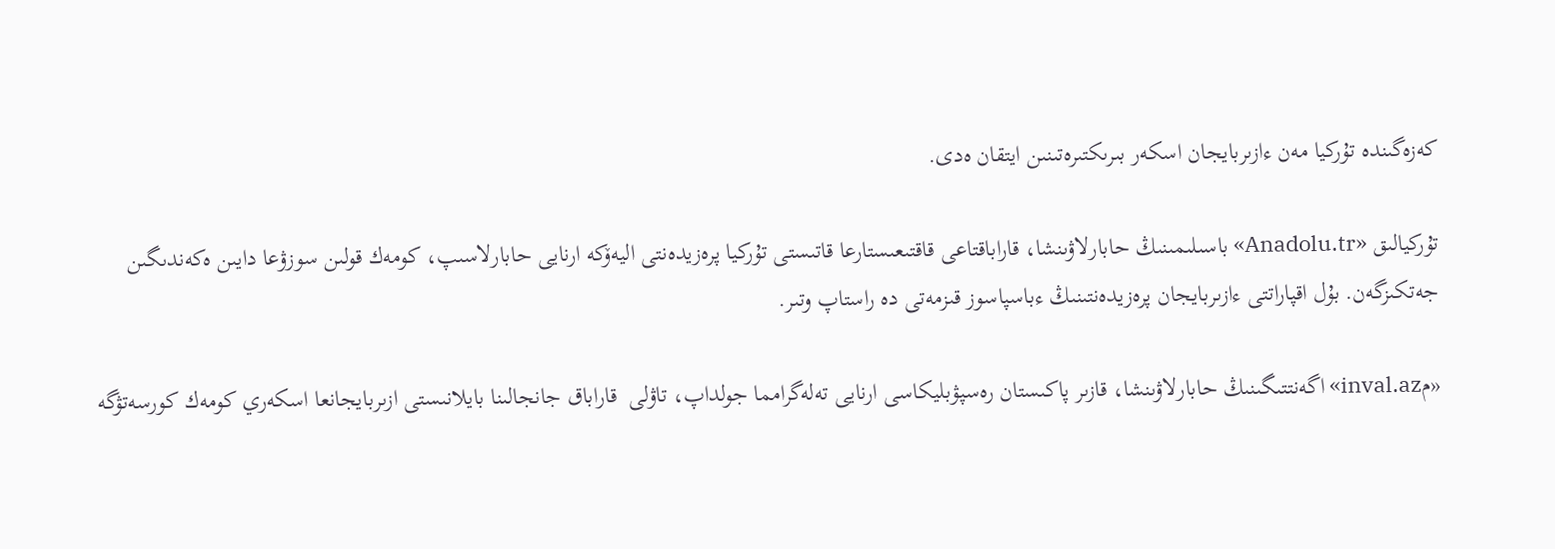كەزەگىندە تۇركيا مەن ءازىربايجان اسكەر بىرىكتىرەتىنىن ايتقان ەدى.

تۇركيالىق «Anadolu.tr» باسىلىمىنىڭ حابارلاۋىنشا، قاراباقتاعى قاقتىعىستارعا قاتىستى تۇركيا پرەزيدەنتى اليەۆكە ارنايى حابارلاسىپ، كومەك قولىن سوزۋعا دايىن ەكەندىگىن جەتكىزگەن. بۇل اقپاراتتى ءازىربايجان پرەزيدەنتىنىڭ ءباسپاسوز قىزمەتى دە راستاپ وتىر.

«مinval.az» اگەنتتىگىنىڭ حابارلاۋىنشا، قازىر پاكىستان رەسپۋبليكاسى ارنايى تەلەگرامما جولداپ، تاۋلى  قاراباق جانجالىنا بايلانىستى ازىربايجانعا اسكەري كومەك كورسەتۋگە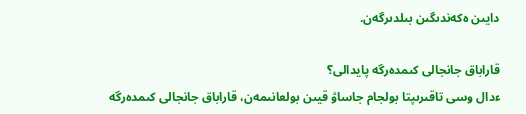دايىن ەكەندىگىن بىلدىرگەن.

قاراباق جانجالى كىمدەرگە پايدالى؟
ءدال وسى تاقىرىپتا بولجام جاساۋ قيىن بولعانىمەن، قاراباق جانجالى كىمدەرگە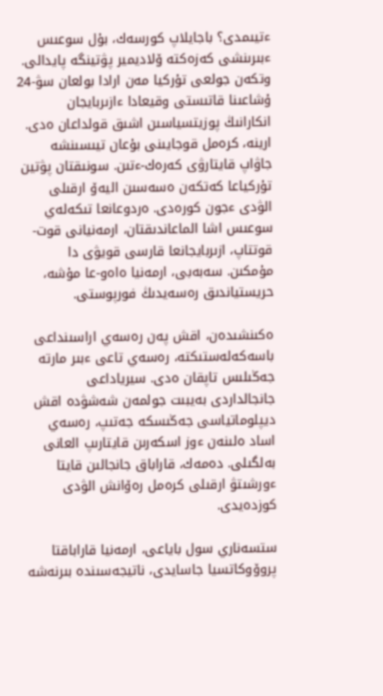ءتيىمدى؟ باجايلاپ كورسەك، بۇل سوعىس ءبىرىنشى كەزەكتە ۆلاديمير پۋتينگە پايدالى. وتكەن جولعى تۇركيا مەن ارادا بولعان سۋ-24 ۇشاعىنا قاتىستى وقيعادا ءازىربايجان انكارانىڭ پوزيتسياسىن اشىق قولداعان ەدى. ارينە، كرەمل قوجايىنى بۇعان تيىسىنشە جاۋاپ قايتارۋى كەرەك-ءتىن. سونىقتان پۋتين تۇركياعا كەتكەن ەسەسىن اليەۆ ارقىلى الۋدى ءجون كورەدى. ەردوعانعا تىكەلەي سوعىس اشا الماعاندىقتان، ارمەنيانى قوت-قوتتاپ، ازىربايجانعا قارسى قويۋى دا مۇمكىن. سەبەبى، ارمەنيا ەاەو-عا مۇشە، حريستياندىق رەسەيدىڭ فورپوستى.

ەكىنشىدەن، اقش پەن رەسەي اراسىنداعى باسەكەلەستىكتە، رەسەي تاعى ءبىر مارتە جەڭىلىس تاپقان ەدى. سيرياداعى جانجالداردى بەيبىت جولمەن شەشۋدە اقش ديپلوماتياسى جەڭىسكە جەتىپ، رەسەي اساد ەلىنەن ءوز اسكەرىن قايتارىپ العانى بەلگىلى. دەمەك، قاراباق جانجالىن قايتا ءورشىتۋ ارقىلى كرەمل رەۆانش الۋدى كوزدەيدى.

ستسەناري سول باياعى، ارمەنيا قاراباقتا پروۆوكاتسيا جاسايدى، ناتيجەسىندە بىرنەشە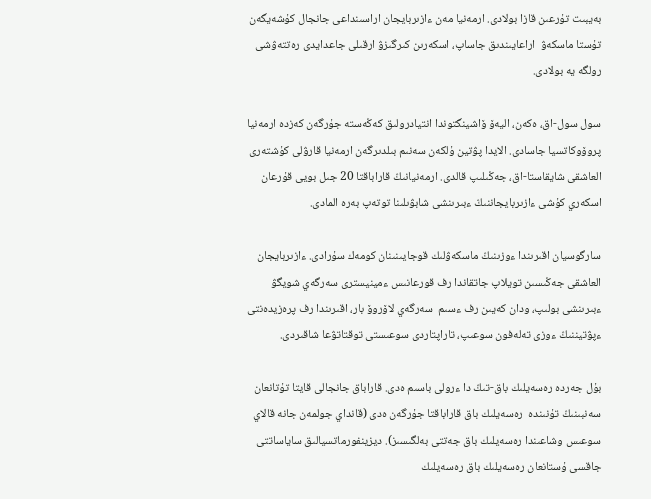بەيبىت تۇرعىن قازا بولادى. ارمەنيا مەن ءازىربايجان اراسىنداعى جانجال كۇشەيگەن تۇستا ماسكەۋ  اراعايىندىق جاساپ، اسكەرىن كىرگىزۋ ارقىلى جاعدايدى رەتتەۋشى رولگە يە بولادى.

سول سول-اق، ەكەن، اليەۆ ۆاشينگتوندا انتيادرولىق كەڭەستە جۇرگەن كەزدە ارمەنيا پروۆوكاتسيا جاسادى. الايدا پۋتين ۇلكەن سەنىم بىلدىرگەن ارمەنيا قارۋلى كۇشتەرى العاشقى شايقاستا-اق، جەڭىلىپ قالدى. ارمەنيانىڭ قاراباقتا 20 جىل بويى قۇرعان اسكەري كۇشى ءازىربايجاننىڭ ءبىرىنشى شابۋىلىنا توتەپ بەرە المادى.

سارگوسيان اقىرىندا ءوزىنىڭ ماسكەۋلىك قوجايىنىنان كومەك سۇرادى. ءازىربايجان العاشقى جەڭىسىن تويلاپ جاتقاندا رف قورعانىس ءمينيسترى سەرگەي شويگۋ ءبىرىنشى بولىپ، ودان كەيىن رف ءسىم  سەرگەي لاۆروۆ بار، اقىرىندا رف پرەزيدەنتى ءپۋتيننىڭ ءوزى تەلەفون سوعىپ، تاراپتاردى سوعىستى توقتاتۋعا شاقىردى.

بۇل جەردە رەسەيلىك باق-تىڭ دا ءرولى باسىم ەدى. قاراباق جانجالى قايتا تۇتانعان سەنبىنىڭ تۇنىندە  رەسەيلىك باق قاراباقتا جۇرگەن ەدى (قانداي جولمەن جانە قالاي سوعىس وشاعىندا رەسەيلىك باق جەتتى بەلگىسىز). ديزينفورماتسيالىق ساياساتتى جاقسى ۇستانعان رەسەيلىك باق رەسەيلىك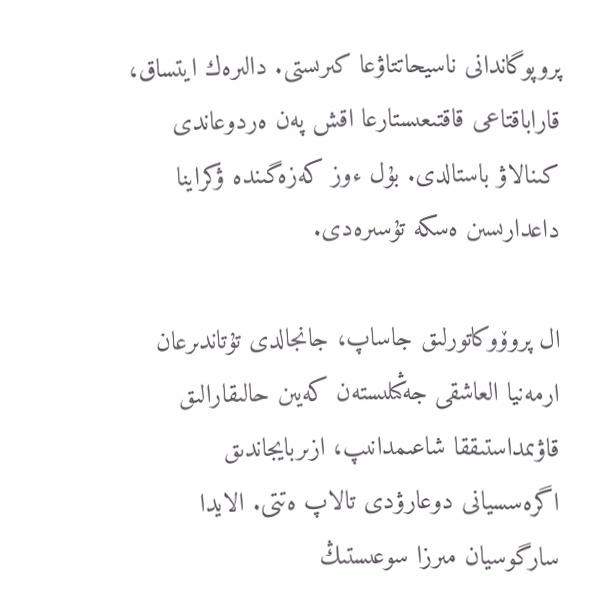پروپوگاندانى ناسيحاتتاۋعا كىرىستى. دالىرەك ايتساق، قاراباقتاعى قاقتىعىستارعا اقش پەن ەردوعاندى كىنالاۋ باستالدى. بۇل ءوز كەزەگىندە ۋكراينا داعدارىسىن ەسكە تۇسىرەدى.

ال پروۆوكاتورلىق جاساپ، جانجالدى تۇتاندىرعان ارمەنيا العاشقى جەڭىلىستەن كەيىن حالىقارالىق قاۋىمداستىققا شاعىمدانىپ، ازىربايجاندىق اگرەسسيانى دوعارۋدى تالاپ ەتتى. الايدا سارگوسيان مىرزا سوعىستىڭ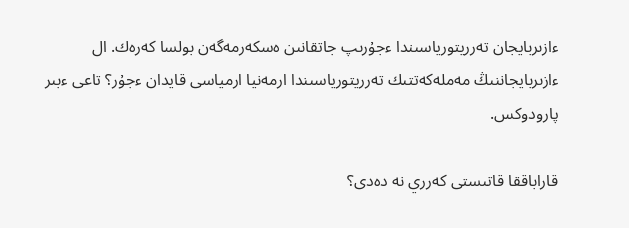ءازىربايجان تەرريتورياسىندا ءجۇرىپ جاتقانىن ەسكەرمەگەن بولسا كەرەك. ال ءازىربايجاننىڭ مەملەكەتتىك تەرريتورياسىندا ارمەنيا ارمياسى قايدان ءجۇر؟ تاعى ءبىر پارودوكس.

قاراباققا قاتىستى كەرري نە دەدى؟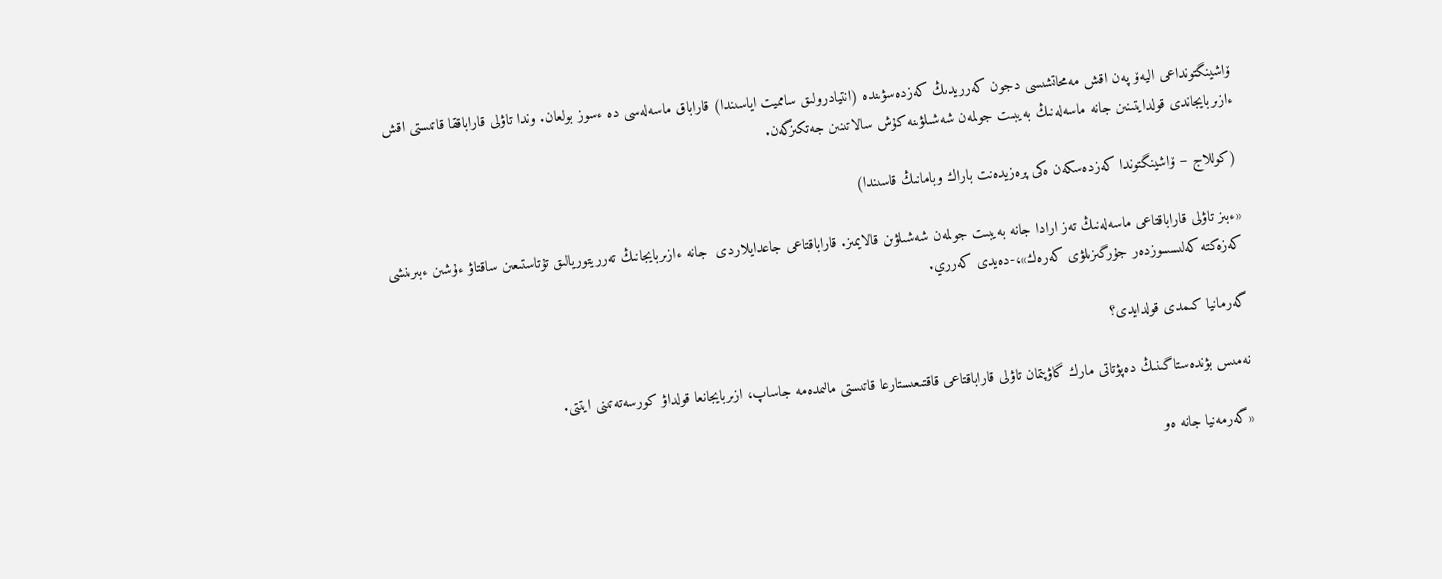ۆاشينگتونداعى اليەۆ پەن اقش مەمحاتشىسى دجون كەرريدىڭ كەزدەسۋىندە (انتيادرولىق سامميت اياسىندا) قاراباق ماسەلەسى دە ءسوز بولعان. وندا تاۋلى قاراباققا قاتىستى اقش ءازىربايجاندى قولدايتىنىن جانە ماسەلەنىڭ بەيبىت جولمەن شەشىلۋىنە كۇش سالاتىنىن جەتكىزگەن.

(كوللاج – ۆاشينگتوندا كەزدەسكەن ەكى پرەزيدەنت باراك وبامانىڭ قاسىندا)

«ءبىز تاۋلى قاراباقتاعى ماسەلەنىڭ تەز ارادا جانە بەيبىت جولمەن شەشىلۋىن قالايمىز. قاراباقتاعى جاعدايلاردى  جانە ءازىربايجانىڭ تەرريتوريالىق تۇتاستىعىن ساقتاۋ ءۇشىن ءبىرىنشى كەزەكتە كەلىسسوزدەر جۇرگىزىلۋى كەرەك»،-دەيدى كەرري.

گەرمانيا كىمدى قولدايدى؟

نەمىس بۋندەستاگىنىڭ دەپۋتاتى مارك گاۋپتمان تاۋلى قاراباقتاعى قاقتىعىستارعا قاتىستى مالىمدەمە جاساپ، ازىربايجانعا قولداۋ كورسەتەتىنى ايتتى.

«گەرمەنيا جانە ەو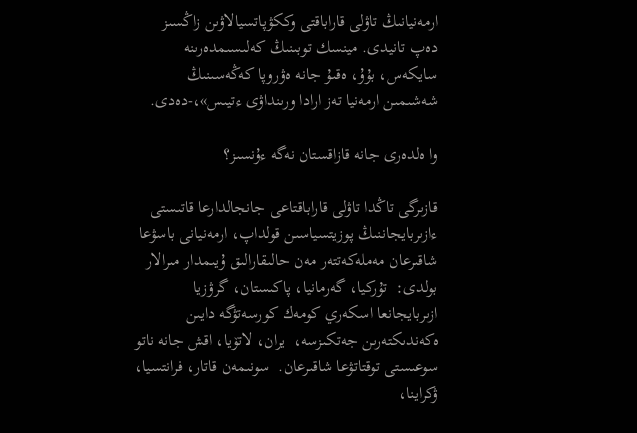ارمەنيانىڭ تاۋلى قاراباقتى وككۋپاتسيالاۋىن زاڭسىز دەپ تانيدى. مينسك توبىنىڭ كەلىسىمدەرىنە سايكەس، بۇۇ، ەقىۇ جانە ەۋروپا كەڭەسىنىڭ شەشىمىن ارمەنيا تەز ارادا ورىنداۋى ءتيىس»،-دەدى.

وا ەلدەرى جانە قازاقستان نەگە ءۇنسىز؟

قازىرگى تاڭدا تاۋلى قاراباقتاعى جانجالدارعا قاتىستى ءازىربايجاننىڭ پوزيتسياسىن قولداپ، ارمەنيانى باسۋعا شاقىرعان مەملەكەتتەر مەن حالىقارالىق ۇيىمدار مىرالار بولدى:  تۇركيا، گەرمانيا، پاكىستان، گرۋزيا ازىربايجانعا اسكەري كومەك كورسەتۋگە دايىن ەكەندىكتەرىن جەتكىزسە،  يران، لاتۆيا، اقش جانە ناتو سوعىستى توقتاتۋعا شاقىرعان.  سونىمەن قاتار، فرانتسيا، ۋكراينا،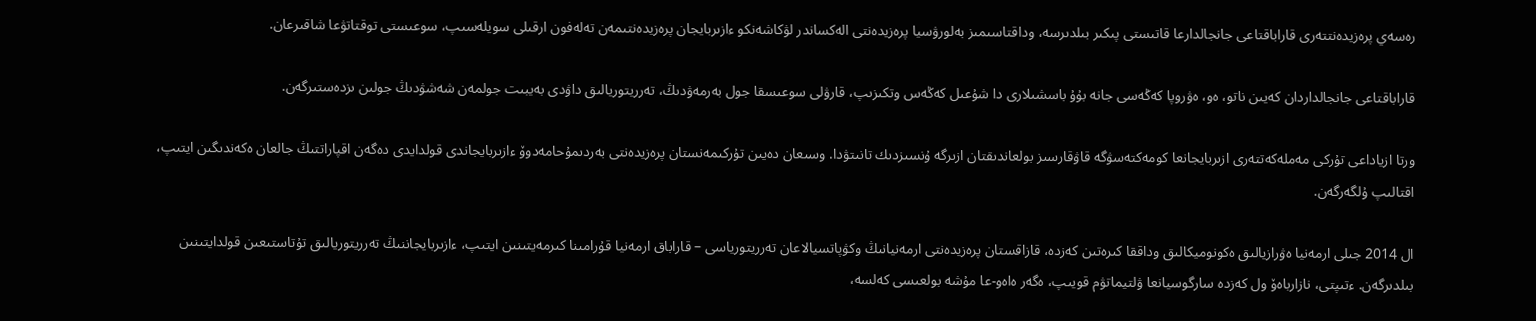رەسەي پرەزيدەنتتەرى قاراباقتاعى جانجالدارعا قاتىستى پىكىر بىلدىرسە، وداقتاسىمىز بەلورۋسيا پرەزيدەنتى الەكساندر لۋكاشەنكو ءازىربايجان پرەزيدەنتىمەن تەلەفون ارقىلى سويلەسىپ، سوعىستى توقتاتۋعا شاقىرعان.

قاراباقتاعى جانجالداردان كەيىن ناتو، ەو، ەۋروپا كەڭەسى جانە بۇۇ باسشىلارى دا شۇعىل كەڭەس وتكىزىپ، قارۋلى سوعىسقا جول بەرمەۋدىڭ، تەرريتوريالىق داۋدى بەيبىت جولمەن شەشۋدىڭ جولىن ىزدەستىرگەن.

ورتا ازياداعى تۇركى مەملەكەتتەرى ازىربايجانعا كومەكتەسۋگە قاۋقارسىز بولعاندىقتان ازىرگە ۇنسىزدىك تانىتۋدا. وسىعان دەيىن تۇركىمەنستان پرەزيدەنتى بەردىمۇحامەدوۆ ءازىربايجاندى قولدايدى دەگەن اقپاراتتىڭ جالعان ەكەندىگىن ايتىپ، اقتالىپ ۇلگەرگەن.

ال 2014 جىلى ارمەنيا ەۋرازيالىق ەكونوميكالىق وداققا كىرەتىن كەزدە، قازاقستان پرەزيدەنتى ارمەنيانىڭ وكۋپاتسيالاعان تەرريتورياسى – قاراباق ارمەنيا قۇرامىنا كىرمەيتىنىن ايتىپ، ءازىربايجاننىڭ تەرريتوريالىق تۇتاستىعىن قولدايتىنىن بىلدىرگەن. ءتىپتى، نازارباەۆ ول كەزدە سارگوسيانعا ۋلتيماتۋم قويىپ، ەگەر ەاەو-عا مۇشە بولعىسى كەلسە،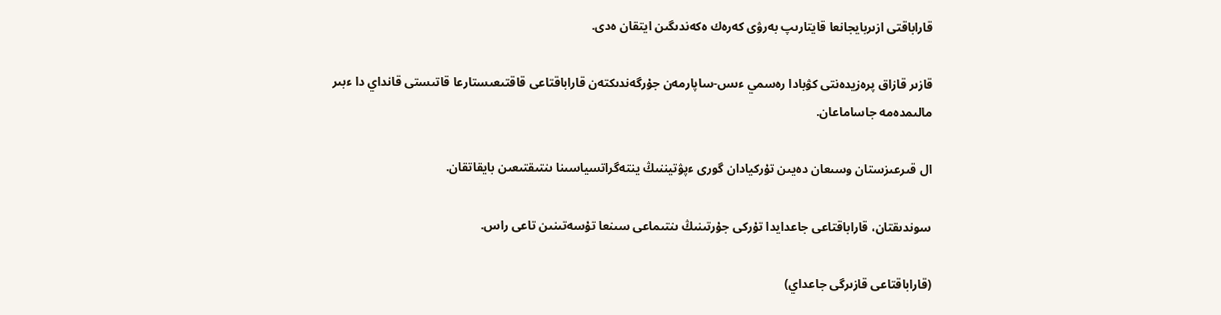قاراباقتى ازىربايجانعا قايتارىپ بەرۋى كەرەك ەكەندىگىن ايتقان ەدى.

قازىر قازاق پرەزيدەنتى كۋبادا رەسمي ءىس-ساپارمەن جۇرگەندىكتەن قاراباقتاعى قاقتىعىستارعا قاتىستى قانداي دا ءبىر مالىمدەمە جاساماعان.

ال قىرعىزستان وسىعان دەيىن تۇركيادان گورى ءپۋتيننىڭ ينتەگراتسياسىنا ىنتىقتىعىن بايقاتقان.

سوندىقتان، قاراباقتاعى جاعدايدا تۇركى جۇرتىنىڭ ىنتىماعى سىنعا تۇسەتىنىن تاعى راس.

(قاراباقتاعى قازىرگى جاعداي)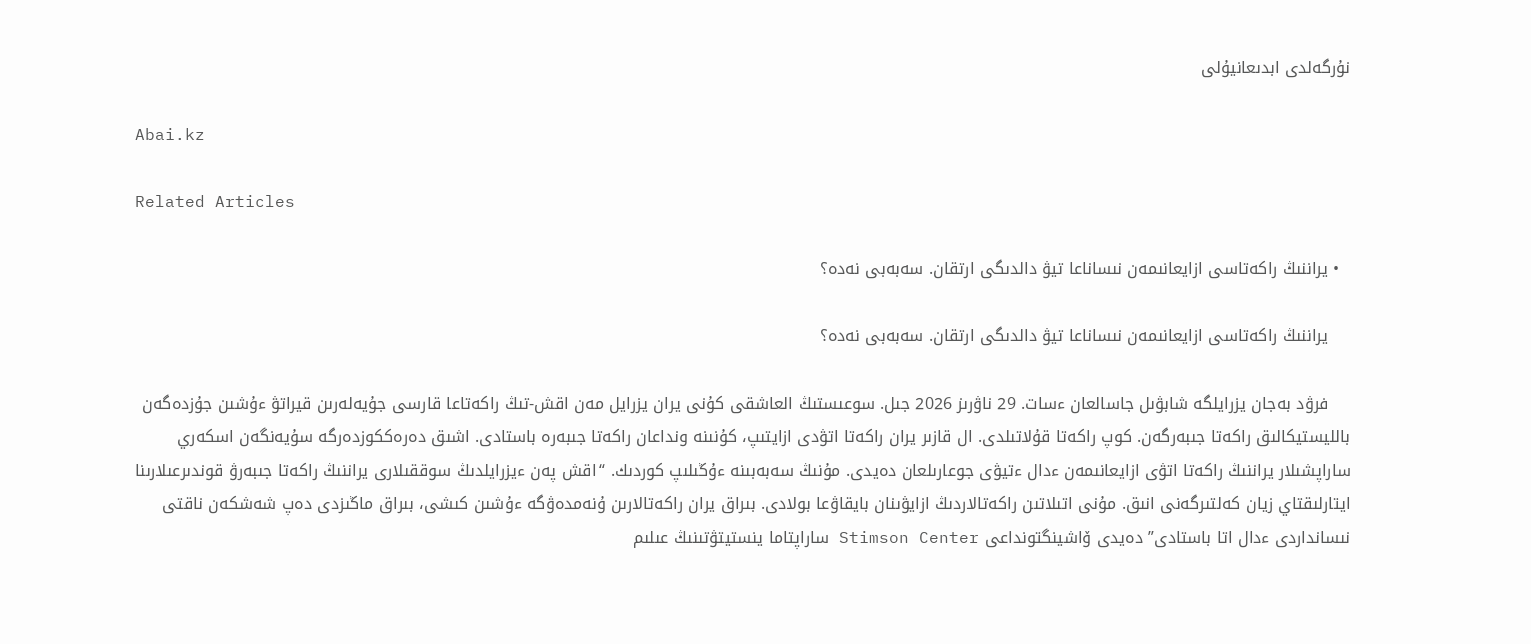نۇرگەلدى ابدىعانيۇلى

Abai.kz

Related Articles

  • يراننىڭ راكەتاسى ازايعانىمەن نىساناعا تيۋ دالدىگى ارتقان. سەبەبى نەدە؟

    يراننىڭ راكەتاسى ازايعانىمەن نىساناعا تيۋ دالدىگى ارتقان. سەبەبى نەدە؟

    فرۋد بەجان يزرايلگە شابۋىل جاسالعان ءسات. 29 ناۋرىز 2026 جىل. سوعىستىڭ العاشقى كۇنى يران يزرايل مەن اقش-تىڭ راكەتاعا قارسى جۇيەلەرىن قيراتۋ ءۇشىن جۇزدەگەن بالليستيكالىق راكەتا جىبەرگەن. كوپ راكەتا قۇلاتىلدى. ال قازىر يران راكەتا اتۋدى ازايتىپ، كۇنىنە ونداعان راكەتا جىبەرە باستادى. اشىق دەرەككوزدەرگە سۇيەنگەن اسكەري ساراپشىلار يراننىڭ راكەتا اتۋى ازايعانىمەن ءدال ءتيۋى جوعارىلعان دەيدى. مۇنىڭ سەبەبىنە ءۇڭىلىپ كوردىك. “اقش پەن ءيزرايلدىڭ سوققىلارى يراننىڭ راكەتا جىبەرۋ قوندىرعىلارىنا ايتارلىقتاي زيان كەلتىرگەنى انىق. مۇنى اتىلاتىن راكەتالاردىڭ ازايۋىنان بايقاۋعا بولادى. بىراق يران راكەتالارىن ۇنەمدەۋگە ءۇشىن كىشى، بىراق ماڭىزدى دەپ شەشكەن ناقتى نىسانداردى ءدال اتا باستادى” دەيدى ۆاشينگتونداعى Stimson Center ساراپتاما ينستيتۋتىنىڭ عىلىم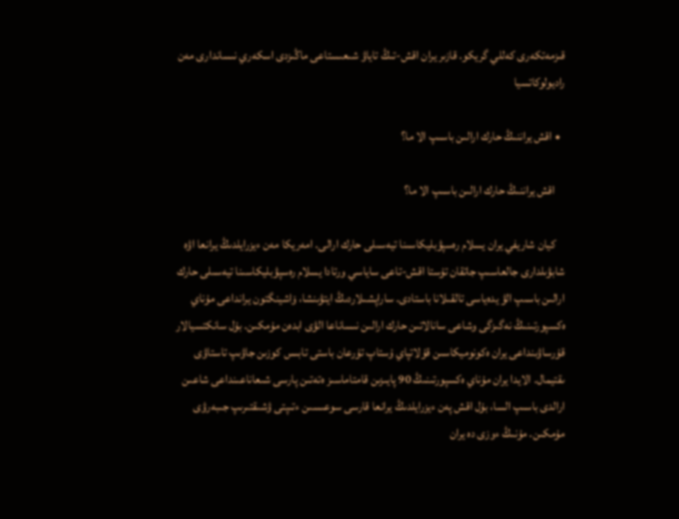قىزمەتكەرى كەللي گريكو. قازىر يران اقش-تىڭ تاياۋ شىعىستاعى ماڭىزدى اسكەري نىساندارى مەن راديولوكاتسيا

  • اقش يراننىڭ حارك ارالىن باسىپ الا ما؟

    اقش يراننىڭ حارك ارالىن باسىپ الا ما؟

    كيان شاريفي يران يسلام رەسپۋبليكاسىنا تيەسىلى حارك ارالى. امەريكا مەن ءيزرايلدىڭ يرانعا اۋە شابۋىلدارى جالعاسىپ جاتقان تۇستا اقش-تاعى ساياسي ورتادا يسلام رەسپۋبليكاسىنا تيەسىلى حارك ارالىن باسىپ الۋ يدەياسى تالقىلانا باستادى. ساراپشىلاردىڭ ايتۋىنشا، ۆاشينگتون يرانداعى مۇناي ەكسپورتىنىڭ نەگىزگى وشاعى سانالاتىن حارك ارالىن نىساناعا الۋى ابدەن مۇمكىن. بۇل سانكتسيالار قۇرساۋىنداعى يران ەكونوميكاسىن قۇلاتپاي ۇستاپ تۇرعان باستى تابىس كوزىن جاۋىپ تاستاۋى ىقتيمال. الايدا يران مۇناي ەكسپورتىنىڭ 90 پايىزىن قامتاماسىز ەتەتىن پارسى شىعاناعىنداعى شاعىن ارالدى باسىپ السا، بۇل اقش پەن ءيزرايلدىڭ يرانعا قارسى سوعىسىن ءتىپتى ۋشىقتىرىپ جىبەرۋى مۇمكىن. مۇنىڭ ءوزى دە يران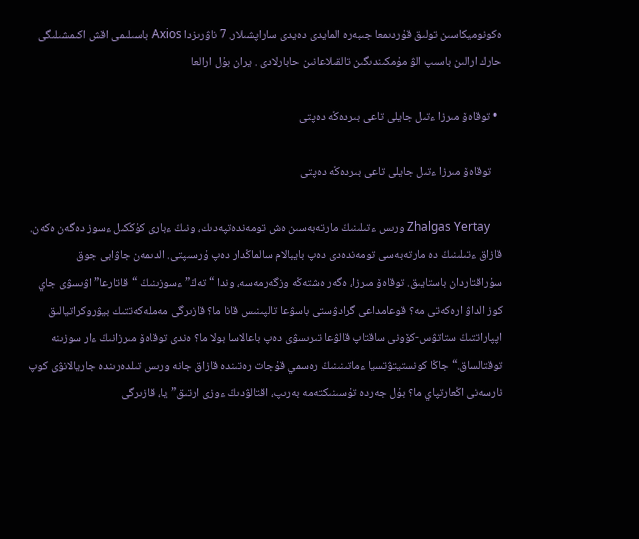ەكونوميكاسىن تولىق قۇردىمعا جىبەرە المايدى دەيدى ساراپشىلار. 7 ناۋرىزدا Axios باسىلىمى اقش اكىمشىلىگى حارك ارالىن باسىپ الۋ مۇمكىندىگىن تالقىلاعانىن حابارلادى . يران بۇل ارالعا

  • توقاەۆ مىرزا ءتىل جايلى تاعى بىردەڭە دەپتى

    توقاەۆ مىرزا ءتىل جايلى تاعى بىردەڭە دەپتى

    Zhalgas Yertay ورىس ءتىلىنىڭ مارتەبەسىن ەش تومەندەتپەدىك، ونىڭ ءبارى كۇڭكىل ءسوز دەگەن ەكەن. قازاق ءتىلىنىڭ دە مارتەبەسى تومەندەدى دەپ بايبالام سالماڭدار دەپ ۇرسىپتى. الدىمەن جاۋابى جوق سۇراقتاردان باستايىق. توقاەۆ مىرزا، ەگەر ەشتەڭە وزگەرمەسە، وندا “تەڭ” ءسوزىنىڭ “قاتارعا” اۋىسۋى جاي كوز الداۋ ارەكەتى مە؟ قوعامداعى گرادۋستى باسۋعا تالپىنىس قانا ما؟ قازىرگى مەملەكەتتىك بيۋروكراتيالىق اپپاراتتىڭ ستاتۋس-كۆونى ساقتاپ قالۋعا تىرىسۋى دەپ باعالاسا بولا ما؟ ەندى توقاەۆ مىرزانىڭ ءار سوزىنە توقتالساق.“جاڭا كونستيتۋتسيا ءماتىنىنىڭ رەسمي قۇجات رەتىندە قازاق جانە ورىس تىلدەرىندە جاريالانۋى كوپ نارسەنى اڭعارتپاي ما؟ بۇل جەردە تۇسىنىكتەمە بەرىپ، اقتالۋدىڭ ءوزى ارتىق”يا، قازىرگى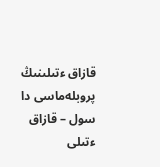قازاق ءتىلىنىڭ پروبلەماسى دا سول – قازاق ءتىلى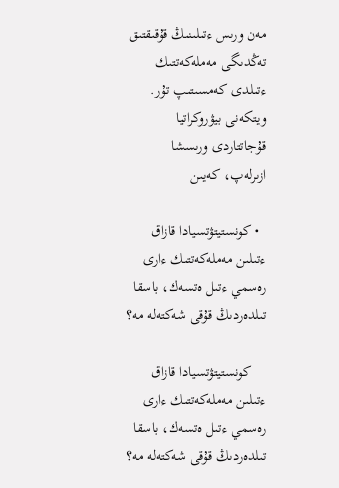مەن ورىس ءتىلىنىڭ قۇقىقتىق تەڭدىگى مەملەكەتتىك ءتىلدى كەمسىتىپ تۇر. ويتكەنى بيۋروكراتيا قۇجاتتاردى ورىسشا ازىرلەپ، كەيىن

  • كونستيتۋتسيادا قازاق ءتىلىن مەملەكەتتىك ءارى رەسمي ءتىل ەتسەك، باسقا تىلدەردىڭ قۇقى شەكتەلە مە؟

    كونستيتۋتسيادا قازاق ءتىلىن مەملەكەتتىك ءارى رەسمي ءتىل ەتسەك، باسقا تىلدەردىڭ قۇقى شەكتەلە مە؟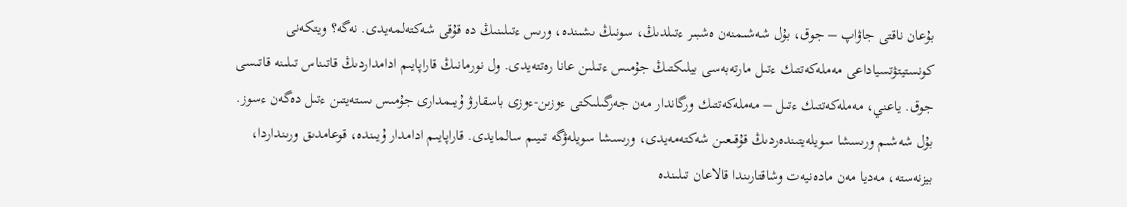بۇعان ناقتى جاۋاپ – جوق، بۇل شەشىمنەن ەشبىر ءتىلدىڭ، سونىڭ ىشىندە، ورىس ءتىلىنىڭ دە قۇقى شەكتەلمەيدى. نەگە؟ ويتكەنى كونستيتۋتسياداعى مەملەكەتتىك ءتىل مارتەبەسى بيلىكتىڭ جۇمىس ءتىلىن عانا رەتتەيدى. ول نورمانىڭ قاراپايىم ادامداردىڭ قاتىناس تىلىنە قاتىسى جوق. ياعني، مەملەكەتتىك ءتىل – مەملەكەتتىك ورگاندار مەن جەرگىلىكتى ءوزىن-ءوزى باسقارۋ ۇيىمدارى جۇمىس ىستەيتىن ءتىل دەگەن ءسوز. بۇل شەشىم ورىسشا سويلەيتىندەردىڭ قۇقىعىن شەكتەمەيدى، ورىسشا سويلەۋگە تىيىم سالمايدى. قاراپايىم ادامدار ۇيىندە، قوعامدىق ورىنداردا، بيزنەستە، مەديا مەن مادەنيەت وشاقتارىندا قالاعان تىلىندە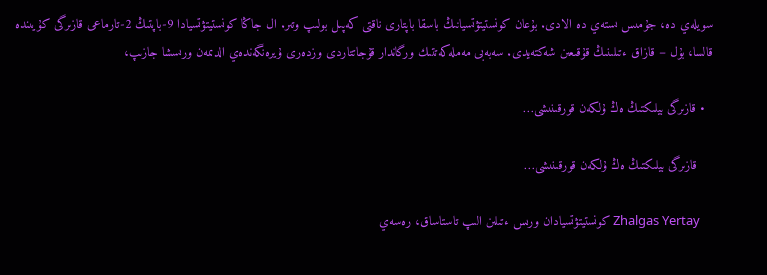سويلەي دە، جۇمىس ىستەي دە الادى. بۇعان كونستيتۋتسيانىڭ باسقا باپتارى ناقتى كەپىل بولىپ وتىر. ال جاڭا كونستيتۋتسيادا 9-باپتىڭ 2-تارماعى قازىرگى كۇيىندە قالسا، بۇل – قازاق ءتىلىنىڭ قۇقىعىن شەكتەيدى. سەبەبى مەملەكەتتىك ورگاندار قۇجاتتاردى وزدەرى ۇيرەنگەندەي الدىمەن ورىسشا جازىپ،

  • قازىرگى بيلىكتىڭ ەڭ ۇلكەن قورقىنىشى…

    قازىرگى بيلىكتىڭ ەڭ ۇلكەن قورقىنىشى…

    Zhalgas Yertay كونستيتۋتسيادان ورىس ءتىلىن الىپ تاستاساق، رەسەي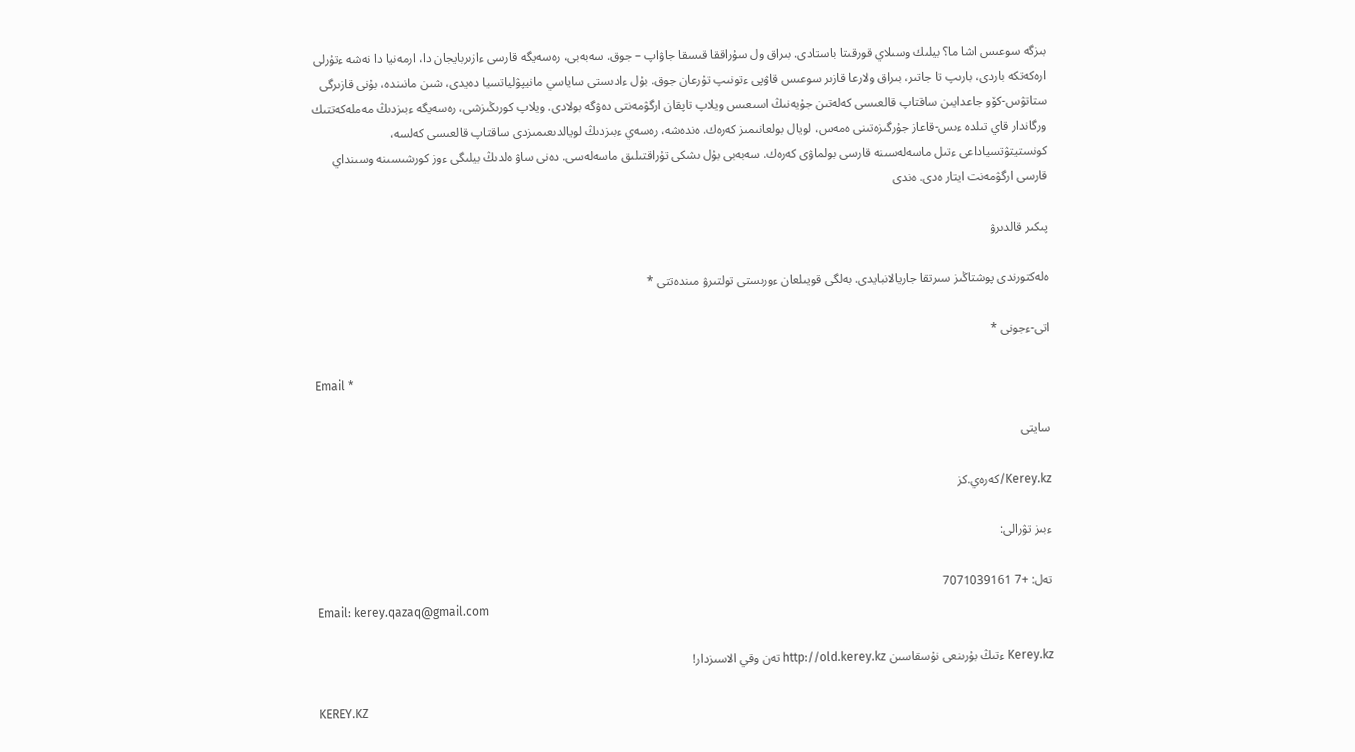بىزگە سوعىس اشا ما؟ بيلىك وسىلاي قورقىتا باستادى. بىراق ول سۇراققا قىسقا جاۋاپ – جوق. سەبەبى، رەسەيگە قارسى ءازىربايجان دا، ارمەنيا دا نەشە ءتۇرلى ارەكەتكە باردى، بارىپ تا جاتىر، بىراق ولارعا قازىر سوعىس قاۋپى ءتونىپ تۇرعان جوق. بۇل ءادىستى ساياسي مانيپۋلياتسيا دەيدى، شىن مانىندە، بۇنى قازىرگى ستاتۋس-كۆو جاعدايىن ساقتاپ قالعىسى كەلەتىن جۇيەنىڭ اسىعىس ويلاپ تاپقان ارگۋمەنتى دەۋگە بولادى. ويلاپ كورىڭىزشى، رەسەيگە ءبىزدىڭ مەملەكەتتىك ورگاندار قاي تىلدە ءىس-قاعاز جۇرگىزەتىنى ەمەس، لويال بولعانىمىز كەرەك. ەندەشە، رەسەي ءبىزدىڭ لويالدىعىمىزدى ساقتاپ قالعىسى كەلسە، كونستيتۋتسياداعى ءتىل ماسەلەسىنە قارسى بولماۋى كەرەك. سەبەبى بۇل ىشكى تۇراقتىلىق ماسەلەسى. دەنى ساۋ ەلدىڭ بيلىگى ءوز كورشىسىنە وسىنداي قارسى ارگۋمەنت ايتار ەدى. ەندى

پىكىر قالدىرۋ

ەلەكتورندى پوشتاڭىز سىرتقا جاريالانبايدى. بەلگى قويىلعان ءورىستى تولتىرۋ مىندەتتى *

اتى-ءجونى *

Email *

سايتى

Kerey.kz/كەرەي.كز

ءبىز تۋرالى:

تەل: +7 7071039161
Email: kerey.qazaq@gmail.com

Kerey.kz ءتىڭ بۇرىنعى نۇسقاسىن http://old.kerey.kz تەن وقي الاسىزدار!

KEREY.KZ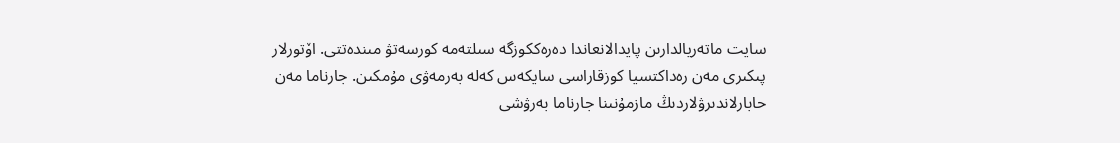سايت ماتەريالدارىن پايدالانعاندا دەرەككوزگە سىلتەمە كورسەتۋ مىندەتتى. اۆتورلار پىكىرى مەن رەداكتسيا كوزقاراسى سايكەس كەلە بەرمەۋى مۇمكىن. جارناما مەن حابارلاندىرۋلاردىڭ مازمۇنىنا جارناما بەرۋشى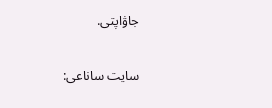جاۋاپتى.

سايت ساناعى: